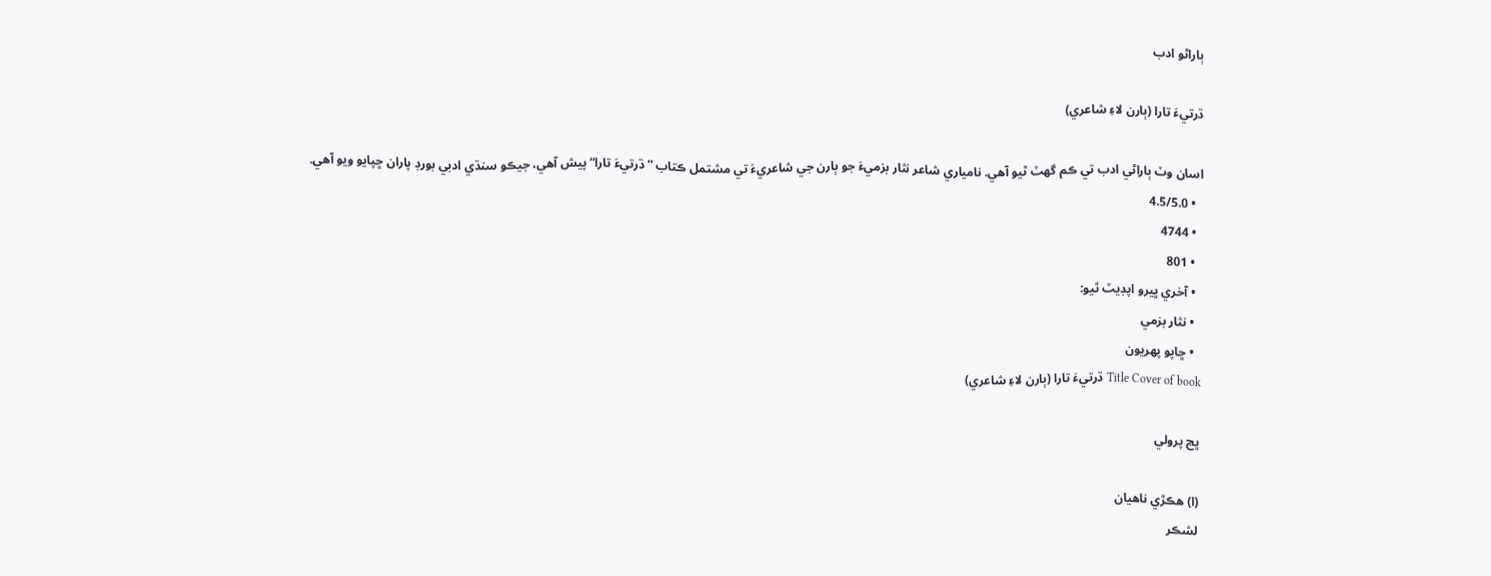ٻاراڻو ادب

ڌرتيءَ تارا (ٻارن لاءِ شاعري)

اسان وٽ ٻاراڻي ادب تي ڪم گهٽ ٿيو آهي. نامياري شاعر نثار بزميءَ جو ٻارن جي شاعريءَ تي مشتمل ڪتاب ”ڌرتيءَ تارا“ پيش آهي، جيڪو سنڌي ادبي بورڊ پاران ڇپايو ويو آهي.
  • 4.5/5.0
  • 4744
  • 801
  • آخري ڀيرو اپڊيٽ ٿيو:
  • نثار بزمي
  • ڇاپو پھريون
Title Cover of book ڌرتيءَ تارا (ٻارن لاءِ شاعري)

ڀڃ پرولي

(ا) هڪڙي ناهيان
لشڪر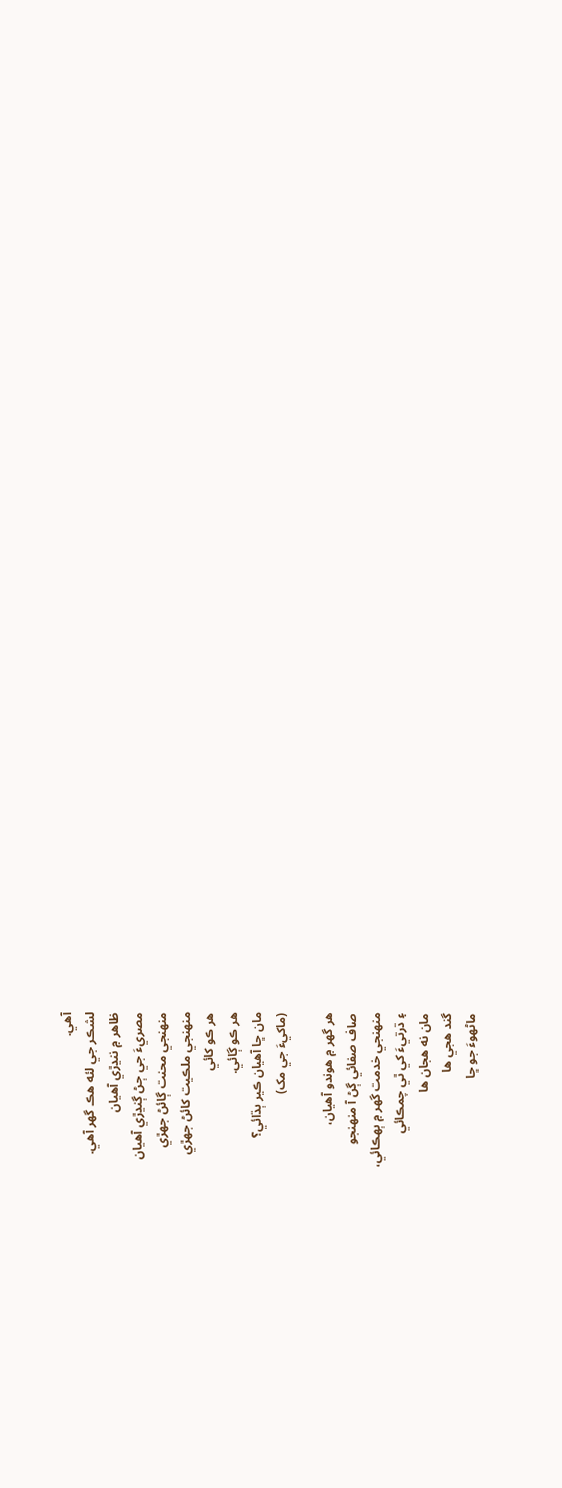آهي.
لشڪر جي لئه هڪ گهر آهي.
ظاهر ۾ ننڍڙي آهيان
مصريءَ جي ڄڻ ڳنڍڙي آهيان
منهنجي محنت ڳائڻ جهڙي
منهنجي ملڪيت کائڻ جهڙي
هر ڪو کائي
هر ڪو ڳائي.
مان ڇا آهيان ڪير ٻڌائي؟
(ماکيءَ جي مک)

هر گهر ۾ هوندو آهيان،
صاف صفائي ڳڻ آ منهنجو
منهنجي خدمت گهر ۾ ٻهڪائي،
۽ ڌرتيءَ کي ٿي چمڪائي
مان نه هجان ها
گند هجي ها
ماڻهوءَ جو ڇا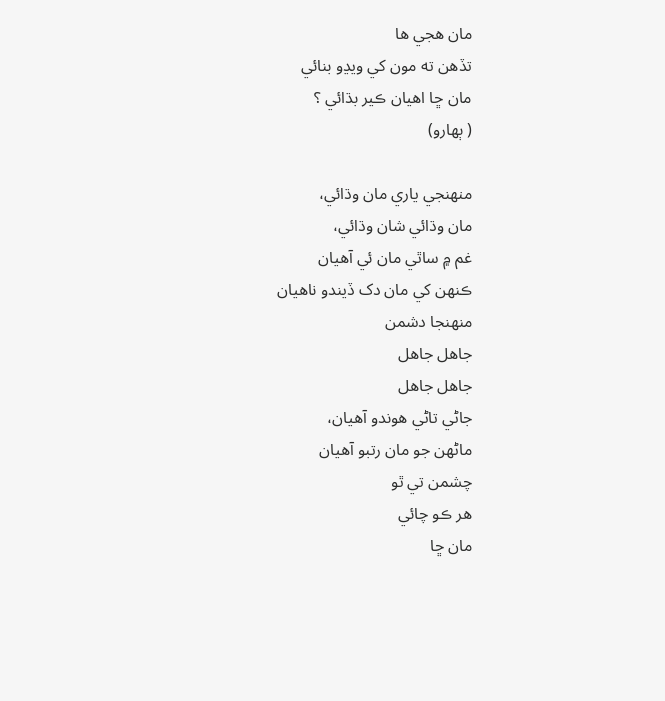مان هجي ها
تڏهن ته مون کي ويڍو بنائي
مان ڇا اهيان ڪير بڌائي ؟
( ٻهارو)

منهنجي ياري مان وڌائي،
مان وڌائي شان وڌائي،
غم ۾ ساٿي مان ئي آهيان
ڪنهن کي مان دک ڏيندو ناهيان
منهنجا دشمن
جاهل جاهل
جاهل جاهل
جاڻي تاڻي هوندو آهيان،
ماڻهن جو مان رتبو آهيان
چشمن تي ٿو
هر ڪو چائي
مان ڇا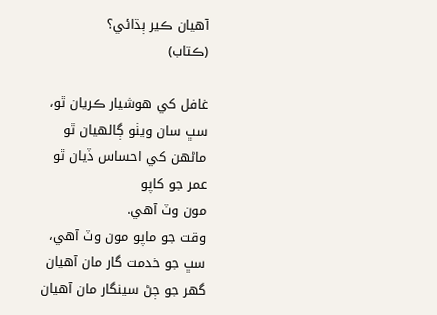آهيان ڪير ٻڌائي؟
(ڪتاب)

غافل کي هوشيار ڪريان ٿو،
سڀ سان ويٺو ڳالهيان ٿو
ماڻهن کي احساس ڏيان ٿو
عمر جو کاپو
مون وٽ آهي.
وقت جو ماپو مون وٽ آهي،
سڀ جو خدمت گار مان آهيان
گهر جو ڄڻ سينگار مان آهيان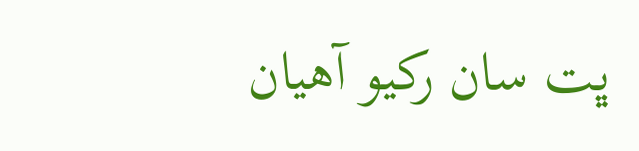ڀت سان رکيو آهيان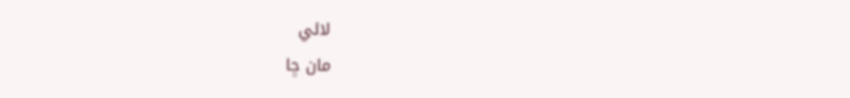لائي
مان ڇا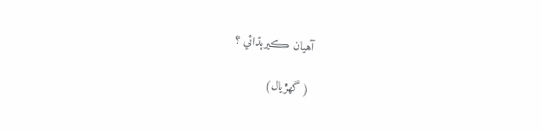آهيان ڪيرٻڌائي ؟

( گهڙيال)